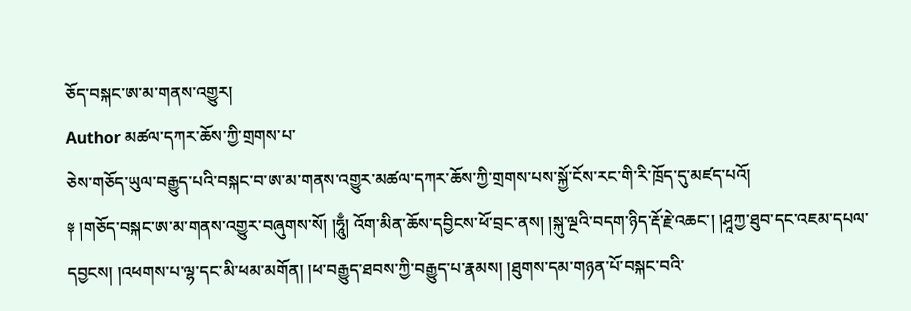ཅོད་བསྐང་ཨ་མ་གནས་འགྱུར།
Author མཚལ་དཀར་ཆོས་ཀྱི་གྲགས་པ་
ཅེས་གཅོད་ཡུལ་བརྒྱུད་པའི་བསྐང་བ་ཨ་མ་གནས་འགྱུར་མཚལ་དཀར་ཆོས་ཀྱི་གྲགས་པས་སྐྱོ་ངོས་རང་གི་རི་ཁྲོད་དུ་མཛད་པའོ།
༈ །གཅོད་བསྐང་ཨ་མ་གནས་འགྱུར་བཞུགས་སོ། །ཧཱུྃ། འོག་མིན་ཆོས་དབྱིངས་ཕོ་བྲང་ནས། །སྐུ་ལྔའི་བདག་ཉིད་རྡོ་རྗེ་འཆང་། །ཤཱཀྱ་ཐུབ་དང་འཇམ་དཔལ་དབྱངས། །འཕགས་པ་ལྷ་དང་མི་ཕམ་མགོན། །ཕ་བརྒྱུད་ཐབས་ཀྱི་བརྒྱུད་པ་རྣམས། །ཐུགས་དམ་གཉན་པོ་བསྐང་བའི་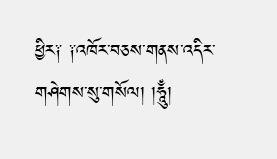ཕྱིར༑ ༑འཁོར་བཅས་གནས་འདིར་གཤེགས་སུ་གསོལ། །ཧཱུྃ།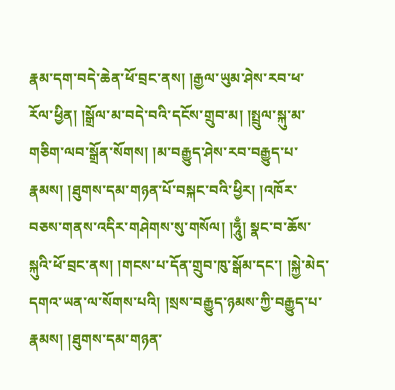རྣམ་དག་བདེ་ཆེན་ཕོ་བྲང་ནས། །རྒྱལ་ཡུམ་ཤེས་རབ་ཕ་རོལ་ཕྱིན། །སྒྲོལ་མ་བདེ་བའི་དངོས་གྲུབ་མ། །སྤྲུལ་སྐུ་མ་གཅིག་ལབ་སྒྲོན་སོགས། །མ་བརྒྱུད་ཤེས་རབ་བརྒྱུད་པ་རྣམས། །ཐུགས་དམ་གཉན་པོ་བསྐང་བའི་ཕྱིར། །འཁོར་བཅས་གནས་འདིར་གཤེགས་སུ་གསོལ། །ཧཱུྃ། སྣང་བ་ཆོས་སྐུའི་ཕོ་བྲང་ནས། །གངས་པ་དོན་གྲུབ་ཁུ་སྒོམ་དང་། །སྐྱེ་མེད་དགའ་ཡན་ལ་སོགས་པའི། །སྲས་བརྒྱུད་ཉམས་ཀྱི་བརྒྱུད་པ་རྣམས། །ཐུགས་དམ་གཉན་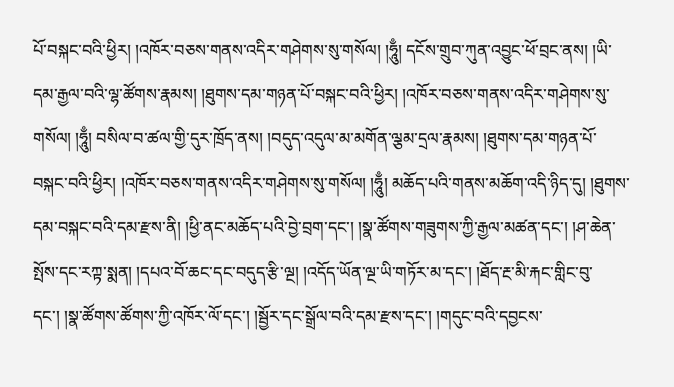པོ་བསྐང་བའི་ཕྱིར། །འཁོར་བཅས་གནས་འདིར་གཤེགས་སུ་གསོལ། །ཧཱུྃ། དངོས་གྲུབ་ཀུན་འབྱུང་ཕོ་བྲང་ནས། །ཡི་དམ་རྒྱལ་བའི་ལྷ་ཚོགས་རྣམས། །ཐུགས་དམ་གཉན་པོ་བསྐང་བའི་ཕྱིར། །འཁོར་བཅས་གནས་འདིར་གཤེགས་སུ་གསོལ། །ཧཱུྃ། བསིལ་བ་ཚལ་གྱི་དུར་ཁྲོད་ནས། །བདུད་འདུལ་མ་མགོན་ལྕམ་དྲལ་རྣམས། །ཐུགས་དམ་གཉན་པོ་བསྐང་བའི་ཕྱིར། །འཁོར་བཅས་གནས་འདིར་གཤེགས་སུ་གསོལ། །ཧཱུྃ། མཆོད་པའི་གནས་མཆོག་འདི་ཉིད་དུ། །ཐུགས་དམ་བསྐང་བའི་དམ་རྫས་ནི། །ཕྱི་ནང་མཆོད་པའི་བྱེ་བྲག་དང་། །སྣ་ཚོགས་གཟུགས་ཀྱི་རྒྱལ་མཚན་དང་། །ཤ་ཆེན་སྤོས་དང་རཀྟ་སྨན། །དཔའ་བོ་ཆང་དང་བདུད་རྩི་ལྔ། །འདོད་ཡོན་ལྔ་ཡི་གཏོར་མ་དང་། །ཐོད་རྔ་མི་རྐང་གླིང་བུ་དང་། །སྣ་ཚོགས་ཚོགས་ཀྱི་འཁོར་ལོ་དང་། །སྦྱོར་དང་སྒྲོལ་བའི་དམ་རྫས་དང་། །གདུང་བའི་དབྱངས་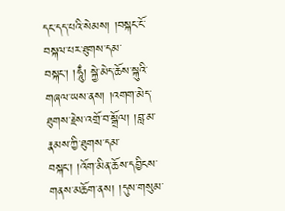དང་དད་པའི་སེམས། །བསྐང་ངོ་བསྐལ་པར་ཐུགས་དམ་བསྐང་། །ཧཱུྃ། སྐྱེ་མེད་ཆོས་སྐུའི་གཞལ་ཡས་ནས། །འགག་མེད་ཐུགས་རྗེས་འགྲོ་བ་སྒྲོལ། །བླ་མ་རྣམས་ཀྱི་ཐུགས་དམ་བསྐང་། །འོག་མིན་ཆོས་དབྱིངས་གནས་མཆོག་ནས། །དུས་གསུམ་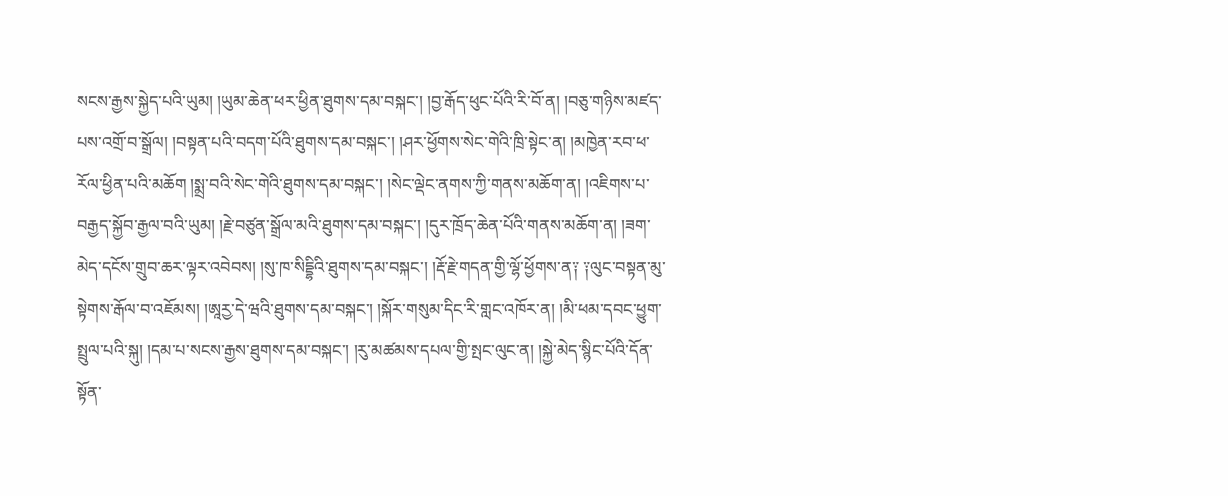སངས་རྒྱས་སྐྱེད་པའི་ཡུམ། །ཡུམ་ཆེན་ཕར་ཕྱིན་ཐུགས་དམ་བསྐང་། །བྱ་རྒོད་ཕུང་པོའི་རི་བོ་ན། །བཅུ་གཉིས་མཛད་པས་འགྲོ་བ་སྒྲོལ། །བསྟན་པའི་བདག་པོའི་ཐུགས་དམ་བསྐང་། །ཤར་ཕྱོགས་སེང་གེའི་ཁྲི་སྟེང་ན། །མཁྱེན་རབ་ཕ་རོལ་ཕྱིན་པའི་མཆོག །སྨྲ་བའི་སེང་གེའི་ཐུགས་དམ་བསྐང་། །སེང་ལྡེང་ནགས་ཀྱི་གནས་མཆོག་ན། །འཇིགས་པ་བརྒྱད་སྐྱོབ་རྒྱལ་བའི་ཡུམ། །རྗེ་བཙུན་སྒྲོལ་མའི་ཐུགས་དམ་བསྐང་། །དུར་ཁྲོད་ཆེན་པོའི་གནས་མཆོག་ན། །ཟག་མེད་དངོས་གྲུབ་ཆར་ལྟར་འབེབས། །སུ་ཁ་སིདྡྷིའི་ཐུགས་དམ་བསྐང་། །རྡོ་རྗེ་གདན་གྱི་ལྷོ་ཕྱོགས་ན༑ ༑ལུང་བསྟན་མུ་སྟེགས་རྒོལ་བ་འཇོམས། །ཨཱརྱ་དེ་ཝའི་ཐུགས་དམ་བསྐང་། །སྐོར་གསུམ་དིང་རི་གླང་འཁོར་ན། །མི་ཕམ་དབང་ཕྱུག་སྤྲུལ་པའི་སྐུ། །དམ་པ་སངས་རྒྱས་ཐུགས་དམ་བསྐང་། །རུ་མཚམས་དཔལ་གྱི་སྤང་ལུང་ན། །སྐྱེ་མེད་སྙིང་པོའི་དོན་སྟོན་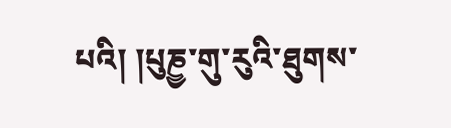པའི། །པུཎྱ་གུ་རུའི་ཐུགས་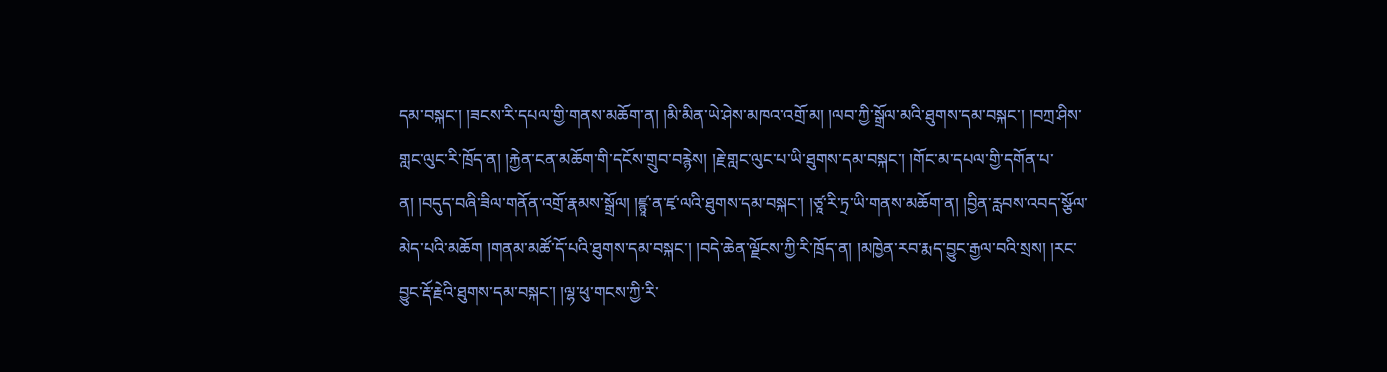དམ་བསྐང་། །ཟངས་རི་དཔལ་གྱི་གནས་མཆོག་ན། །མི་མིན་ཡེ་ཤེས་མཁའ་འགྲོ་མ། །ལབ་ཀྱི་སྒྲོལ་མའི་ཐུགས་དམ་བསྐང་། །བཀྲ་ཤིས་གླང་ལུང་རི་ཁྲོད་ན། །རྐྱེན་ངན་མཆོག་གི་དངོས་གྲུབ་བརྙེས། །རྗེ་གླང་ལུང་པ་ཡི་ཐུགས་དམ་བསྐང་། །གོང་མ་དཔལ་གྱི་དགོན་པ་ན། །བདུད་བཞི་ཟིལ་གནོན་འགྲོ་རྣམས་སྒྲོལ། །ཛྙཱ་ན་ཛྭ་ལའི་ཐུགས་དམ་བསྐང་། །ཙཱ་རི་ཏྲ་ཡི་གནས་མཆོག་ན། །བྱིན་རླབས་འབད་སྩོལ་མེད་པའི་མཆོག །གནམ་མཚོ་དོ་པའི་ཐུགས་དམ་བསྐང་། །བདེ་ཆེན་ལྗོངས་ཀྱི་རི་ཁྲོད་ན། །མཁྱེན་རབ་རྨད་བྱུང་རྒྱལ་བའི་སྲས། །རང་བྱུང་རྡོ་རྗེའི་ཐུགས་དམ་བསྐང་། །ལྷ་ཕུ་གངས་ཀྱི་རི་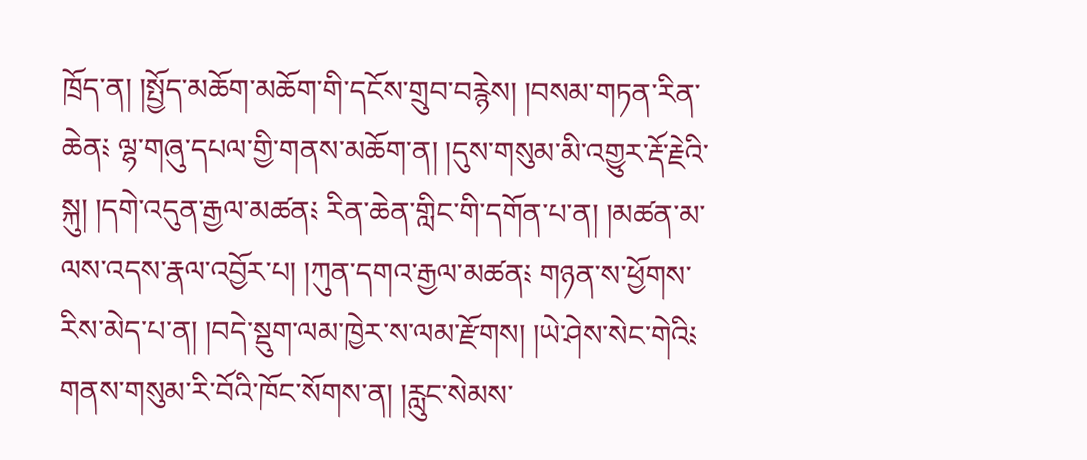ཁྲོད་ན། །སྤྱོད་མཆོག་མཆོག་གི་དངོས་གྲུབ་བརྙེས། །བསམ་གཏན་རིན་ཆེན༴ ལྷ་གཞུ་དཔལ་གྱི་གནས་མཆོག་ན། །དུས་གསུམ་མི་འགྱུར་རྡོ་རྗེའི་སྐུ། །དགེ་འདུན་རྒྱལ་མཚན༴ རིན་ཆེན་གླིང་གི་དགོན་པ་ན། །མཚན་མ་ལས་འདས་རྣལ་འབྱོར་པ། །ཀུན་དགའ་རྒྱལ་མཚན༴ གཉན་ས་ཕྱོགས་རིས་མེད་པ་ན། །བདེ་སྡུག་ལམ་ཁྱེར་ས་ལམ་རྫོགས། །ཡེ་ཤེས་སེང་གེའི༴ གནས་གསུམ་རི་བོའི་ཁོང་སོགས་ན། །རླུང་སེམས་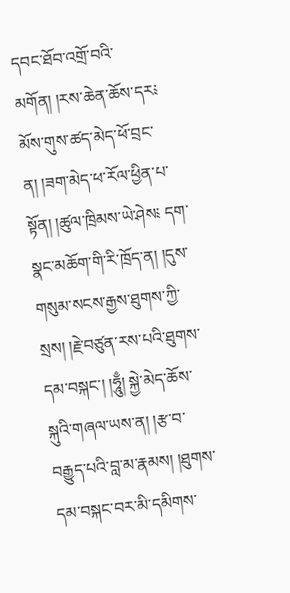དབང་ཐོབ་འགྲོ་བའི་མགོན། །རས་ཆེན་ཆོས་དར༴ མོས་གུས་ཚད་མེད་ཕོ་བྲང་ན། །ཟག་མེད་ཕ་རོལ་ཕྱིན་པ་སྟོན། །ཚུལ་ཁྲིམས་ཡེ་ཤེས༴ དག་སྣང་མཆོག་གི་རི་ཁྲོད་ན། །དུས་གསུམ་སངས་རྒྱས་ཐུགས་ཀྱི་སྲས། །རྗེ་བཙུན་རས་པའི་ཐུགས་དམ་བསྐང་། །ཧཱུྃ། སྐྱེ་མེད་ཆོས་སྐུའི་གཞལ་ཡས་ན། །རྩ་བ་བརྒྱུད་པའི་བླ་མ་རྣམས། །ཐུགས་དམ་བསྐང་བར་མི་དམིགས་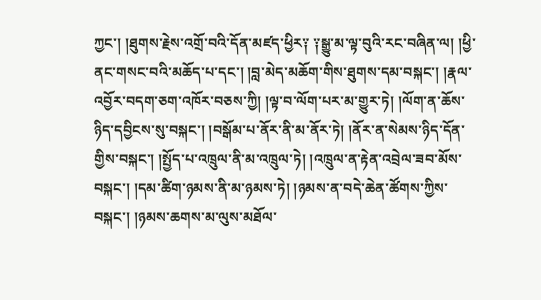ཀྱང་། །ཐུགས་རྗེས་འགྲོ་བའི་དོན་མཛད་ཕྱིར༑ ༑སྒྱུ་མ་ལྟ་བུའི་རང་བཞིན་ལ། །ཕྱི་ནང་གསང་བའི་མཆོད་པ་དང་། །བླ་མེད་མཆོག་གིས་ཐུགས་དམ་བསྐང་། །རྣལ་འབྱོར་བདག་ཅག་འཁོར་བཅས་ཀྱི། །ལྟ་བ་ལོག་པར་མ་གྱུར་ཏེ། །ལོག་ན་ཆོས་ཉིད་དབྱིངས་སུ་བསྐང་། །བསྒོམ་པ་ནོར་ནི་མ་ནོར་ཏེ། །ནོར་ན་སེམས་ཉིད་དོན་གྱིས་བསྐང་། །སྤྱོད་པ་འཁྲུལ་ནི་མ་འཁྲུལ་ཏེ། །འཁྲུལ་ན་རྟེན་འབྲེལ་ཟབ་མོས་བསྐང་། །དམ་ཚིག་ཉམས་ནི་མ་ཉམས་ཏེ། །ཉམས་ན་བདེ་ཆེན་ཚོགས་ཀྱིས་བསྐང་། །ཉམས་ཆགས་མ་ལུས་མཐོལ་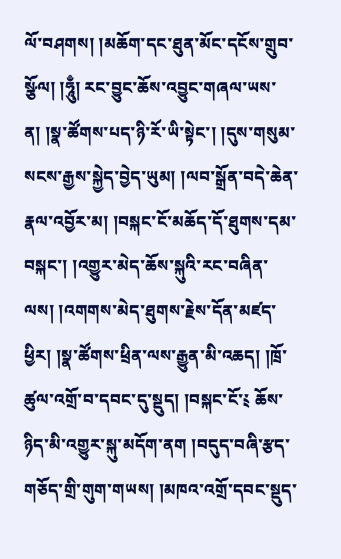ལོ་བཤགས། །མཆོག་དང་ཐུན་མོང་དངོས་གྲུབ་སྩོལ། །ཧཱུྃ། རང་བྱུང་ཆོས་འབྱུང་གཞལ་ཡས་ན། །སྣ་ཚོགས་པད་ཉི་རོ་ཡི་སྟེང་། །དུས་གསུམ་སངས་རྒྱས་སྐྱེད་བྱེད་ཡུམ། །ལབ་སྒྲོན་བདེ་ཆེན་རྣལ་འབྱོར་མ། །བསྐང་ངོ་མཆོད་དོ་ཐུགས་དམ་བསྐང་། །འགྱུར་མེད་ཆོས་སྐུའི་རང་བཞིན་ལས། །འགགས་མེད་ཐུགས་རྗེས་དོན་མཛད་ཕྱིར། །སྣ་ཚོགས་ཕྲིན་ལས་རྒྱུན་མི་འཆད། །ཁྲོ་ཚུལ་འགྲོ་བ་དབང་དུ་སྡུད། །བསྐང་ངོ་༴ ཆོས་ཉིད་མི་འགྱུར་སྐུ་མདོག་ནག །བདུད་བཞི་རྩད་གཅོད་གྲི་གུག་གཡས། །མཁའ་འགྲོ་དབང་སྡུད་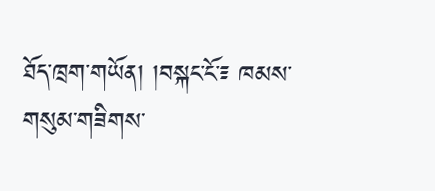ཐོད་ཁྲག་གཡོན། །བསྐང་ངོ་༴ ཁམས་གསུམ་གཟིགས་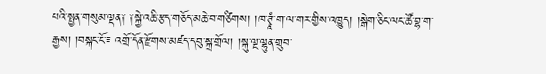པའི་སྤྱན་གསུམ་ལྡན༑ ༑སྐྱེ་འཆི་རྩད་གཅོད་མཆེ་བ་གཙིགས། །ཁ་ཊྭཱཾ་ག་ལ་གར་གྱིས་འཁྱུད། །སྒེག་ཅིང་ལང་ཚོ་བྷ་ག་རྒྱས། །བསྐང་ངོ་༴ འགྲོ་དོན་རྫོགས་མཛད་དབུ་སྐྲ་གྲོལ། །སྐུ་ལྔ་ལྷུན་གྲུབ་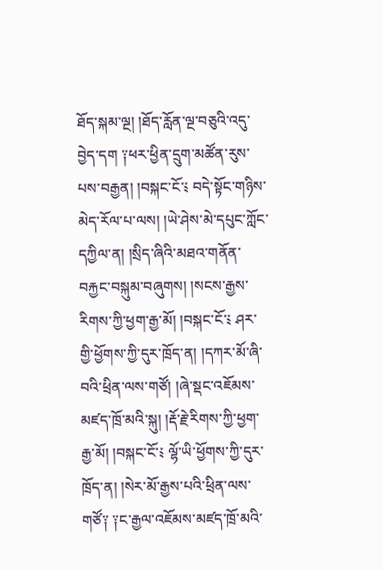ཐོད་སྐམ་ལྔ། །ཐོད་རློན་ལྔ་བཅུའི་འདུ་བྱེད་དག ༑ཕར་ཕྱིན་དྲུག་མཚོན་རུས་པས་བརྒྱན། །བསྐང་ངོ་༴ བདེ་སྟོང་གཉིས་མེད་རོལ་པ་ལས། །ཡེ་ཤེས་མེ་དཔུང་ཀློང་དཀྱིལ་ན། །སྲིད་ཞིའི་མཐའ་གནོན་བརྐྱང་བསྐུམ་བཞུགས། །སངས་རྒྱས་རིགས་ཀྱི་ཕྱག་རྒྱ་མོ། །བསྐང་ངོ་༴ ཤར་གྱི་ཕྱོགས་ཀྱི་དུར་ཁྲོད་ན། །དཀར་མོ་ཞི་བའི་ཕྲིན་ལས་གཙོ། །ཞེ་སྡང་འཇོམས་མཛད་ཁྲོ་མའི་སྐུ། །རྡོ་རྗེ་རིགས་ཀྱི་ཕྱག་རྒྱ་མོ། །བསྐང་ངོ་༴ ལྷོ་ཡི་ཕྱོགས་ཀྱི་དུར་ཁྲོད་ན། །སེར་མོ་རྒྱས་པའི་ཕྲིན་ལས་གཙོ༑ ༑ང་རྒྱལ་འཇོམས་མཛད་ཁྲོ་མའི་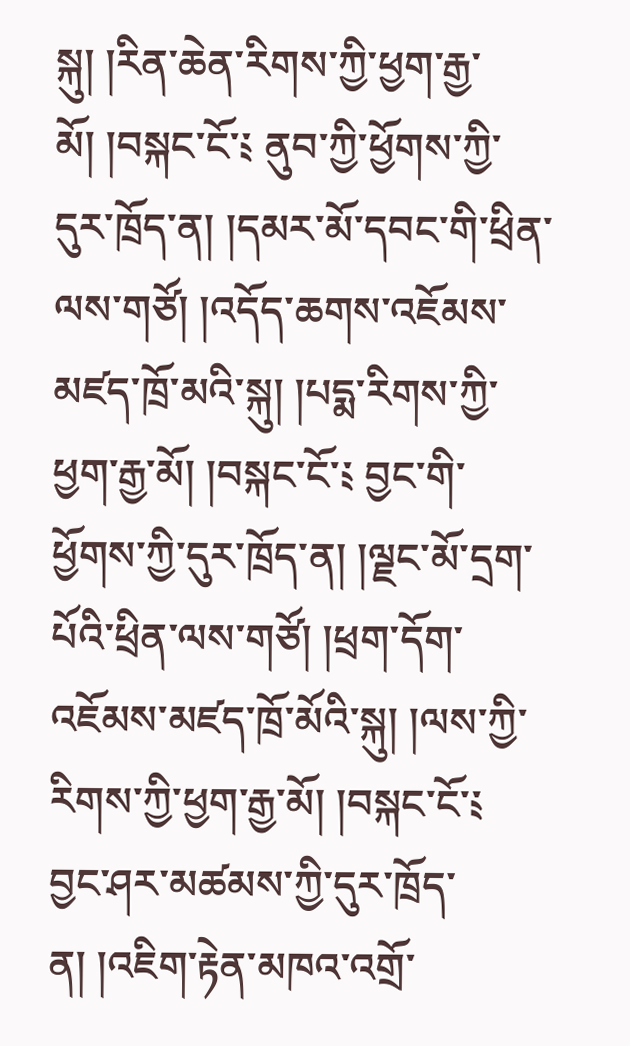སྐུ། །རིན་ཆེན་རིགས་ཀྱི་ཕྱག་རྒྱ་མོ། །བསྐང་ངོ་༴ ནུབ་ཀྱི་ཕྱོགས་ཀྱི་དུར་ཁྲོད་ན། །དམར་མོ་དབང་གི་ཕྲིན་ལས་གཙོ། །འདོད་ཆགས་འཇོམས་མཛད་ཁྲོ་མའི་སྐུ། །པདྨ་རིགས་ཀྱི་ཕྱག་རྒྱ་མོ། །བསྐང་ངོ་༴ བྱང་གི་ཕྱོགས་ཀྱི་དུར་ཁྲོད་ན། །ལྗང་མོ་དྲག་པོའི་ཕྲིན་ལས་གཙོ། །ཕྲག་དོག་འཇོམས་མཛད་ཁྲོ་མོའི་སྐུ། །ལས་ཀྱི་རིགས་ཀྱི་ཕྱག་རྒྱ་མོ། །བསྐང་ངོ་༴ བྱང་ཤར་མཚམས་ཀྱི་དུར་ཁྲོད་ན། །འཇིག་རྟེན་མཁའ་འགྲོ་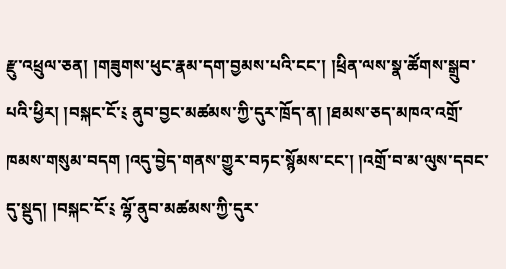རྫུ་འཕྲུལ་ཅན། །གཟུགས་ཕུང་རྣམ་དག་བྱམས་པའི་ངང་། །ཕྲིན་ལས་སྣ་ཚོགས་སྒྲུབ་པའི་ཕྱིར། །བསྐང་ངོ་༴ ནུབ་བྱང་མཚམས་ཀྱི་དུར་ཁྲོད་ན། །ཐམས་ཅད་མཁའ་འགྲོ་ཁམས་གསུམ་བདག །འདུ་བྱེད་གནས་གྱུར་བཏང་སྙོམས་ངང་། །འགྲོ་བ་མ་ལུས་དབང་དུ་སྡུད། །བསྐང་ངོ་༴ ལྷོ་ནུབ་མཚམས་ཀྱི་དུར་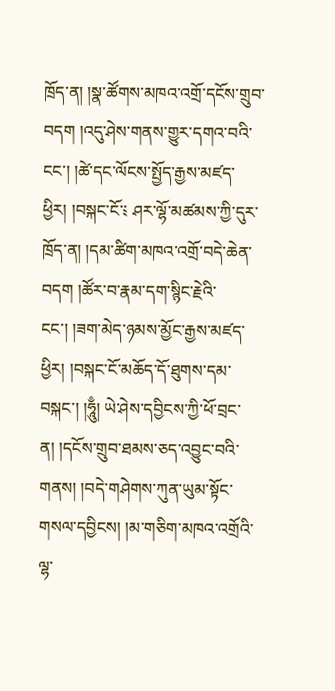ཁྲོད་ན། །སྣ་ཚོགས་མཁའ་འགྲོ་དངོས་གྲུབ་བདག །འདུ་ཤེས་གནས་གྱུར་དགའ་བའི་ངང་། །ཚེ་དང་ལོངས་སྤྱོད་རྒྱས་མཛད་ཕྱིར། །བསྐང་ངོ་༴ ཤར་ལྷོ་མཚམས་ཀྱི་དུར་ཁྲོད་ན། །དམ་ཚིག་མཁའ་འགྲོ་བདེ་ཆེན་བདག །ཚོར་བ་རྣམ་དག་སྙིང་རྗེའི་ངང་། །ཟག་མེད་ཉམས་མྱོང་རྒྱས་མཛད་ཕྱིར། །བསྐང་ངོ་མཆོད་དོ་ཐུགས་དམ་བསྐང་། །ཧཱུྃ། ཡེ་ཤེས་དབྱིངས་ཀྱི་ཕོ་བྲང་ན། །དངོས་གྲུབ་ཐམས་ཅད་འབྱུང་བའི་གནས། །བདེ་གཤེགས་ཀུན་ཡུམ་སྟོང་གསལ་དབྱིངས། །མ་གཅིག་མཁའ་འགྲོའི་ལྷ་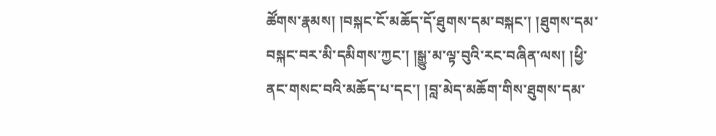ཚོགས་རྣམས། །བསྐང་ངོ་མཆོད་དོ་ཐུགས་དམ་བསྐང་། །ཐུགས་དམ་བསྐང་བར་མི་དམིགས་ཀྱང་། །སྒྱུ་མ་ལྟ་བུའི་རང་བཞིན་ལས། །ཕྱི་ནང་གསང་བའི་མཆོད་པ་དང་། །བླ་མེད་མཆོག་གིས་ཐུགས་དམ་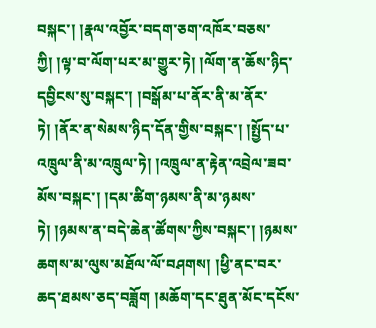བསྐང་། །རྣལ་འབྱོར་བདག་ཅག་འཁོར་བཅས་ཀྱི། །ལྟ་བ་ལོག་པར་མ་གྱུར་ཏེ། །ལོག་ན་ཆོས་ཉིད་དབྱིངས་སུ་བསྐང་། །བསྒོམ་པ་ནོར་ནི་མ་ནོར་ཏེ། །ནོར་ན་སེམས་ཉིད་དོན་གྱིས་བསྐང་། །སྤྱོད་པ་འཁྲུལ་ནི་མ་འཁྲུལ་ཏེ། །འཁྲུལ་ན་རྟེན་འབྲེལ་ཟབ་མོས་བསྐང་། །དམ་ཚིག་ཉམས་ནི་མ་ཉམས་ཏེ། །ཉམས་ན་བདེ་ཆེན་ཚོགས་ཀྱིས་བསྐང་། །ཉམས་ཆགས་མ་ལུས་མཐོལ་ལོ་བཤགས། །ཕྱི་ནང་བར་ཆད་ཐམས་ཅད་བཟློག །མཆོག་དང་ཐུན་མོང་དངོས་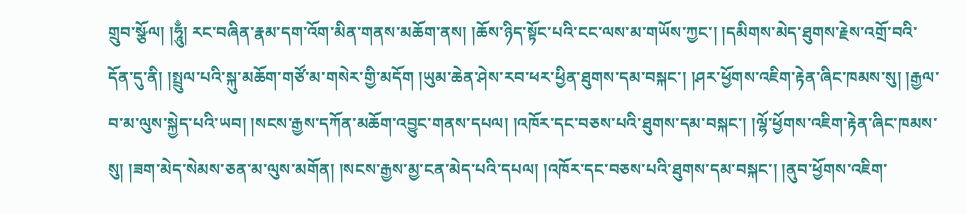གྲུབ་སྩོལ། །ཧཱུྃ། རང་བཞིན་རྣམ་དག་འོག་མིན་གནས་མཆོག་ནས། །ཆོས་ཉིད་སྟོང་པའི་ངང་ལས་མ་གཡོས་ཀྱང་། །དམིགས་མེད་ཐུགས་རྗེས་འགྲོ་བའི་དོན་དུ་ནི། །སྤྲུལ་པའི་སྐུ་མཆོག་གཙོ་མ་གསེར་གྱི་མདོག །ཡུམ་ཆེན་ཤེས་རབ་ཕར་ཕྱིན་ཐུགས་དམ་བསྐང་། །ཤར་ཕྱོགས་འཇིག་རྟེན་ཞིང་ཁམས་སུ། །རྒྱལ་བ་མ་ལུས་སྐྱེད་པའི་ཡབ། །སངས་རྒྱས་དཀོན་མཆོག་འབྱུང་གནས་དཔལ། །འཁོར་དང་བཅས་པའི་ཐུགས་དམ་བསྐང་། །ལྷོ་ཕྱོགས་འཇིག་རྟེན་ཞིང་ཁམས་སུ། །ཟག་མེད་སེམས་ཅན་མ་ལུས་མགོན། །སངས་རྒྱས་མྱ་ངན་མེད་པའི་དཔལ། །འཁོར་དང་བཅས་པའི་ཐུགས་དམ་བསྐང་། །ནུབ་ཕྱོགས་འཇིག་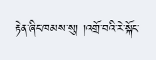རྟེན་ཞིང་ཁམས་སུ། །འགྲོ་བའི་རེ་སྐོང་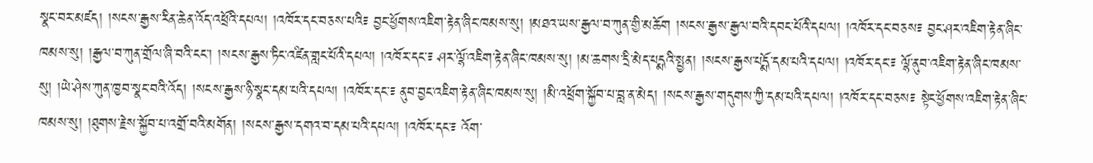སྣང་བར་མཛད། །སངས་རྒྱས་རིན་ཆེན་འོད་འཕྲོའི་དཔལ། །འཁོར་དང་བཅས་པའི༴ བྱང་ཕྱོགས་འཇིག་རྟེན་ཞིང་ཁམས་སུ། །མཐའ་ཡས་རྒྱལ་བ་ཀུན་གྱི་མཆོག །སངས་རྒྱས་རྒྱལ་བའི་དབང་པོའི་དཔལ། །འཁོར་དང་བཅས༴ བྱང་ཤར་འཇིག་རྟེན་ཞིང་ཁམས་སུ། །རྒྱལ་བ་ཀུན་གྲོལ་ཞི་བའི་ངང་། །སངས་རྒྱས་ཏིང་འཛིན་གླང་པོའི་དཔལ། །འཁོར་དང་༴ ཤར་ལྷོ་འཇིག་རྟེན་ཞིང་ཁམས་སུ། །མ་ཆགས་དྲི་མེད་པདྨའི་སྤྱན། །སངས་རྒྱས་པདྨོ་དམ་པའི་དཔལ། །འཁོར་དང་༴ ལྷོ་ནུབ་འཇིག་རྟེན་ཞིང་ཁམས་སུ། །ཡེ་ཤེས་ཀུན་ཁྱབ་སྣང་བའི་འོད། །སངས་རྒྱས་ཉི་སྣང་དམ་པའི་དཔལ། །འཁོར་དང་༴ ནུབ་བྱང་འཇིག་རྟེན་ཞིང་ཁམས་སུ། །མི་འཕྲོག་སྐྱོབ་པ་བླ་ན་མེད། །སངས་རྒྱས་གདུགས་ཀྱི་དམ་པའི་དཔལ། །འཁོར་དང་བཅས༴ སྟེང་ཕྱོགས་འཇིག་རྟེན་ཞིང་ཁམས་སུ། །ཐུགས་རྗེས་སྐྱོབ་པ་འགྲོ་བའི་མགོན། །སངས་རྒྱས་དགའ་བ་དམ་པའི་དཔལ། །འཁོར་དང་༴ འོག་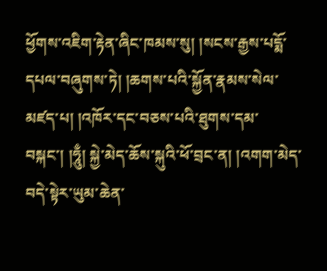ཕྱོགས་འཇིག་རྟེན་ཞིང་ཁམས་སུ། །སངས་རྒྱས་པདྨོ་དཔལ་བཞུགས་ཏེ། །ཆགས་པའི་སྐྱོན་རྣམས་སེལ་མཛད་པ། །འཁོར་དང་བཅས་པའི་ཐུགས་དམ་བསྐང་། །ཧཱུྃ། སྐྱེ་མེད་ཆོས་སྐུའི་ཕོ་བྲང་ན། །འགག་མེད་བདེ་སྟེར་ཡུམ་ཆེན་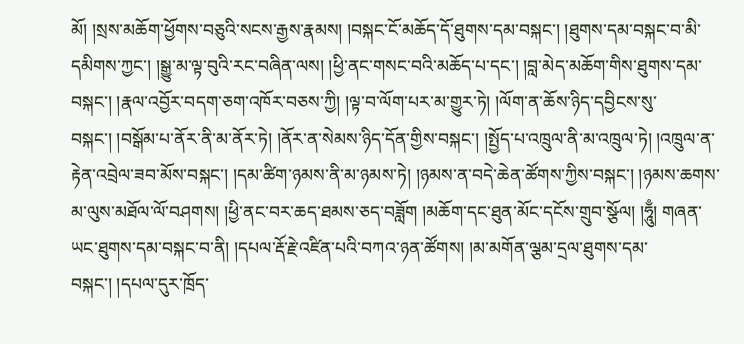མོ། །སྲས་མཆོག་ཕྱོགས་བཅུའི་སངས་རྒྱས་རྣམས། །བསྐང་ངོ་མཆོད་དོ་ཐུགས་དམ་བསྐང་། །ཐུགས་དམ་བསྐང་བ་མི་དམིགས་ཀྱང་། །སྒྱུ་མ་ལྟ་བུའི་རང་བཞིན་ལས། །ཕྱི་ནང་གསང་བའི་མཆོད་པ་དང་། །བླ་མེད་མཆོག་གིས་ཐུགས་དམ་བསྐང་། །རྣལ་འབྱོར་བདག་ཅག་འཁོར་བཅས་ཀྱི། །ལྟ་བ་ལོག་པར་མ་གྱུར་ཏེ། །ལོག་ན་ཆོས་ཉིད་དབྱིངས་སུ་བསྐང་། །བསྒོམ་པ་ནོར་ནི་མ་ནོར་ཏེ། །ནོར་ན་སེམས་ཉིད་དོན་གྱིས་བསྐང་། །སྤྱོད་པ་འཁྲུལ་ནི་མ་འཁྲུལ་ཏེ། །འཁྲུལ་ན་རྟེན་འབྲེལ་ཟབ་མོས་བསྐང་། །དམ་ཚིག་ཉམས་ནི་མ་ཉམས་ཏེ། །ཉམས་ན་བདེ་ཆེན་ཚོགས་ཀྱིས་བསྐང་། །ཉམས་ཆགས་མ་ལུས་མཐོལ་ལོ་བཤགས། །ཕྱི་ནང་བར་ཆད་ཐམས་ཅད་བཟློག །མཆོག་དང་ཐུན་མོང་དངོས་གྲུབ་སྩོལ། །ཧཱུྃ། གཞན་ཡང་ཐུགས་དམ་བསྐང་བ་ནི། །དཔལ་རྡོ་རྗེ་འཛིན་པའི་བཀའ་ཉན་ཚོགས། །མ་མགོན་ལྕམ་དྲལ་ཐུགས་དམ་བསྐང་། །དཔལ་དུར་ཁྲོད་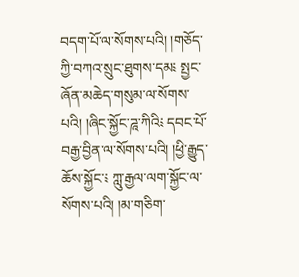བདག་པོ་ལ་སོགས་པའི། །གཅོད་ཀྱི་བཀའ་སྲུང་ཐུགས་དམ༴ སྤྱང་ཞོན་མཆེད་གསུམ་ལ་སོགས་པའི། །ཞིང་སྐྱོང་ཌཱ་ཀིའི༴ དབང་པོ་བརྒྱ་བྱིན་ལ་སོགས་པའི། །ཕྱི་རྒྱུད་ཆོས་སྐྱོང་༴ ཀླུ་རྒྱལ་ལག་སྐྱོང་ལ་སོགས་པའི། །མ་གཅིག་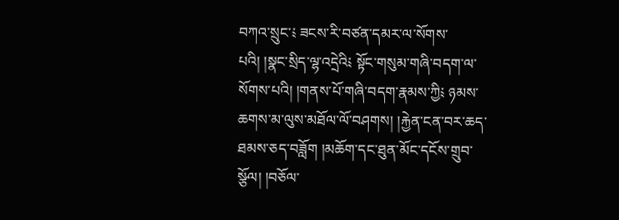བཀའ་སྲུང་༴ ཟངས་རི་བཙན་དམར་ལ་སོགས་པའི། །སྣང་སྲིད་ལྷ་འདྲེའི༴ སྟོང་གསུམ་གཞི་བདག་ལ་སོགས་པའི། །གནས་པོ་གཞི་བདག་རྣམས་ཀྱི༴ ཉམས་ཆགས་མ་ལུས་མཐོལ་ལོ་བཤགས། །རྐྱེན་ངན་བར་ཆད་ཐམས་ཅད་བཟློག །མཆོག་དང་ཐུན་མོང་དངོས་གྲུབ་སྩོལ། །བཅོལ་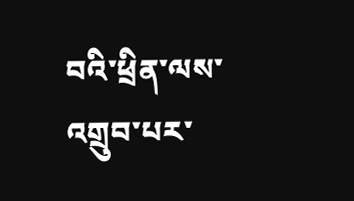བའི་ཕྲིན་ལས་འགྲུབ་པར་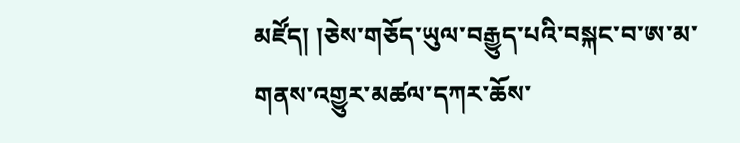མཛོད། །ཅེས་གཅོད་ཡུལ་བརྒྱུད་པའི་བསྐང་བ་ཨ་མ་གནས་འགྱུར་མཚལ་དཀར་ཆོས་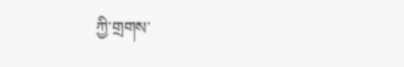ཀྱི་གྲགས་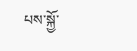པས་སྐྱོ་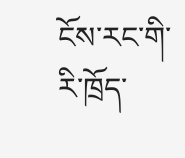ངོས་རང་གི་རི་ཁྲོད་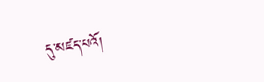དུ་མཛད་པའོ།